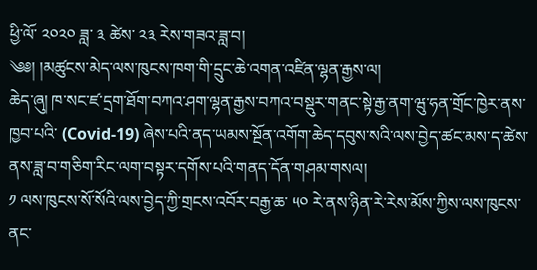ཕྱི་ལོ་ ༢༠༢༠ ཟླ་ ༣ ཚེས་ ༢༣ རེས་གཟའ་ཟླ་བ།
༄༅། །མཚུངས་མེད་ལས་ཁུངས་ཁག་གི་དྲུང་ཆེ་འགན་འཛིན་ལྷན་རྒྱས་ལ།
ཆེད་ཞུ། ཁ་སང་ཛ་དྲག་ཐོག་བཀའ་ཤག་ལྷན་རྒྱས་བཀའ་བསྡུར་གནང་སྟེ་རྒྱ་ནག་ཝུ་ཧན་གྲོང་ཁྱེར་ནས་ཁྱབ་པའི་ (Covid-19) ཞེས་པའི་ནད་ཡམས་སྔོན་འགོག་ཆེད་དབུས་སའི་ལས་བྱེད་ཚང་མས་ད་ཚེས་ནས་ཟླ་བ་གཅིག་རིང་ལག་བསྟར་དགོས་པའི་གནད་དོན་གཤམ་གསལ།
༡ ལས་ཁུངས་སོ་སོའི་ལས་བྱེད་ཀྱི་གྲངས་འབོར་བརྒྱ་ཆ་ ༥༠ རེ་ནས་ཉིན་རེ་རེས་མོས་ཀྱིས་ལས་ཁུངས་ནང་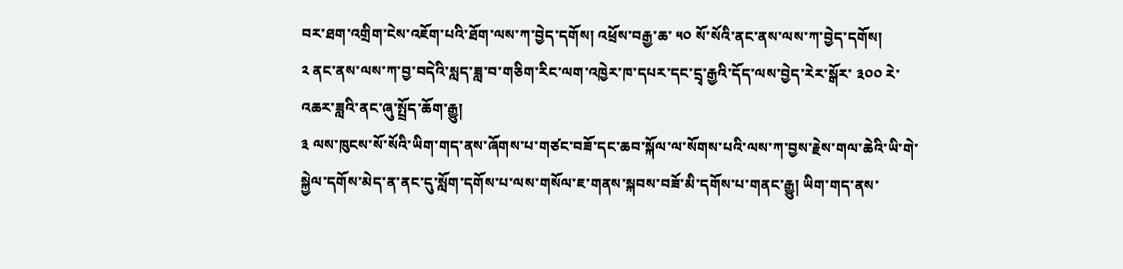བར་ཐག་འགྲིག་ངེས་འཇོག་པའི་ཐོག་ལས་ཀ་བྱེད་དགོས། འཕྲོས་བརྒྱ་ཆ་ ༥༠ སོ་སོའི་ནང་ནས་ལས་ཀ་བྱེད་དགོས།
༢ ནང་ནས་ལས་ཀ་བྱ་བདེའི་སླད་ཟླ་བ་གཅིག་རིང་ལག་འཁྱེར་ཁ་དཔར་དང་དྲྭ་རྒྱའི་དོད་ལས་བྱེད་རེར་སྒོར་ ༣༠༠ རེ་འཆར་ཟླའི་ནང་ཞུ་སྤྲོད་ཆོག་རྒྱུ།
༣ ལས་ཁུངས་སོ་སོའི་ཡིག་གད་ནས་ཞོགས་པ་གཙང་བཟོ་དང་ཆབ་སྐོལ་ལ་སོགས་པའི་ལས་ཀ་བྱས་རྗེས་གལ་ཆེའི་ཡི་གེ་སྐྱེལ་དགོས་མེད་ན་ནང་དུ་སློག་དགོས་པ་ལས་གསོལ་ཇ་གནས་སྐབས་བཟོ་མི་དགོས་པ་གནང་རྒྱུ། ཡིག་གད་ནས་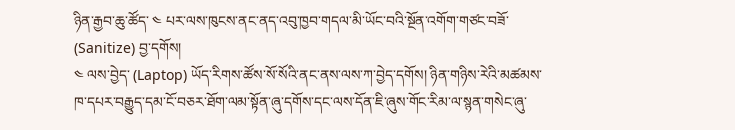ཉིན་རྒྱབ་ཆུ་ཚོད་ ༤ པར་ལས་ཁུངས་ནང་ནད་འབུ་ཁྱབ་གདལ་མི་ཡོང་བའི་སྔོན་འགོག་གཙང་བཟོ་ (Sanitize) བྱ་དགོས།
༤ ལས་བྱེད་ (Laptop) ཡོད་རིགས་ཚོས་སོ་སོའི་ནང་ནས་ལས་ཀ་བྱེད་དགོས། ཉིན་གཉིས་རེའི་མཚམས་ཁ་དཔར་བརྒྱུད་དམ་ངོ་བཅར་ཐོག་ལམ་སྟོན་ཞུ་དགོས་དང་ལས་དོན་ཇི་ཞུས་གོང་རིམ་ལ་སྙན་གསེང་ཞུ་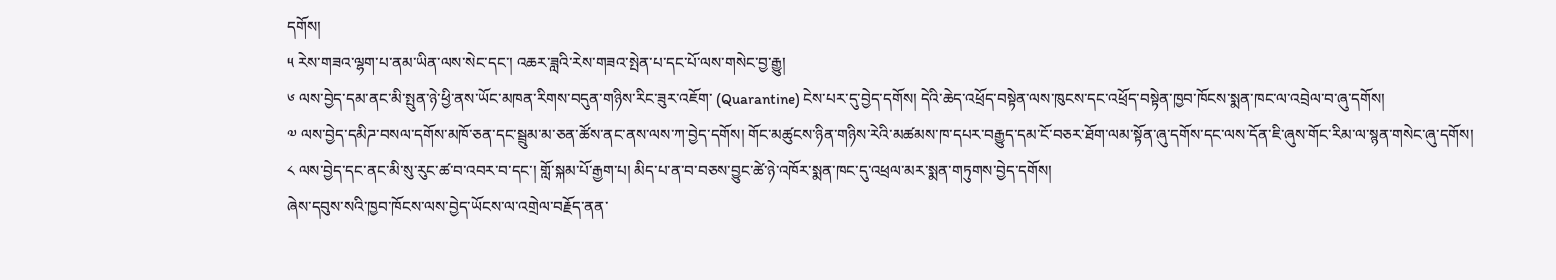དགོས།
༥ རེས་གཟའ་ལྷག་པ་ནམ་ཡིན་ལས་སེང་དང་། འཆར་ཟླའི་རེས་གཟའ་སྤེན་པ་དང་པོ་ལས་གསེང་བྱ་རྒྱུ།
༦ ལས་བྱེད་དམ་ནང་མི་སྤུན་ཉེ་ཕྱི་ནས་ཡོང་མཁན་རིགས་བདུན་གཉིས་རིང་ཟུར་འཇོག་ (Quarantine) ངེས་པར་དུ་བྱེད་དགོས། དེའི་ཆེད་འཕྲོད་བསྟེན་ལས་ཁུངས་དང་འཕྲོད་བསྟེན་ཁྱབ་ཁོངས་སྨན་ཁང་ལ་འབྲེལ་བ་ཞུ་དགོས།
༧ ལས་བྱེད་དམིཌ་བསལ་དགོས་མཁོ་ཅན་དང་སྦྲུམ་མ་ཅན་ཚོས་ནང་ནས་ལས་ཀ་བྱེད་དགོས། གོང་མཚུངས་ཉིན་གཉིས་རེའི་མཚམས་ཁ་དཔར་བརྒྱུད་དམ་ངོ་བཅར་ཐོག་ལམ་སྟོན་ཞུ་དགོས་དང་ལས་དོན་ཇི་ཞུས་གོང་རིམ་ལ་སྙན་གསེང་ཞུ་དགོས།
༨ ལས་བྱེད་དང་ནང་མི་སུ་རུང་ཚ་བ་འབར་བ་དང་། གློ་སྐམ་པོ་རྒྱག་པ། མིད་པ་ན་བ་བཅས་བྱུང་ཚེ་ཉེ་འཁོར་སྨན་ཁང་དུ་འཕྲལ་མར་སྨན་གཏུགས་བྱེད་དགོས།
ཞེས་དབུས་སའི་ཁྱབ་ཁོངས་ལས་བྱེད་ཡོངས་ལ་འགྲེལ་བརྗོད་ནན་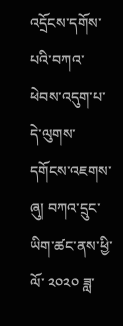འདྲོངས་དགོས་པའི་བཀའ་ཕེབས་འདུག་པ་དེ་ལུགས་དགོངས་འཇགས་ཞུ། བཀའ་དྲུང་ཡིག་ཚང་ནས་ཕྱི་ལོ་ ༢༠༢༠ ཟླ་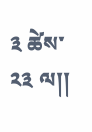༣ ཚེས་ ༢༣ ལ།།